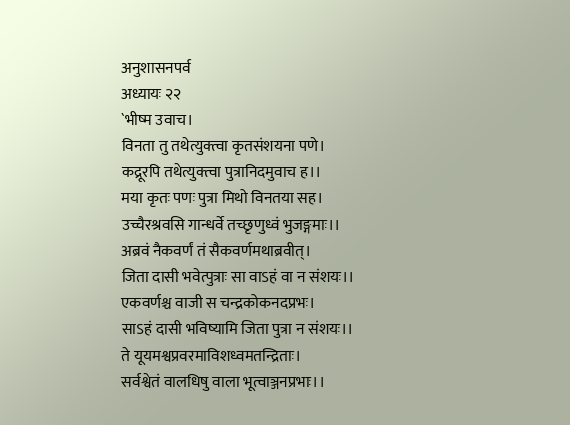अनुशासनपर्व
अध्यायः २२
`भीष्म उवाच।
विनता तु तथेत्युक्त्वा कृतसंशयना पणे।
कद्रूरपि तथेत्युक्त्वा पुत्रानिदमुवाच ह।।
मया कृतः पणः पुत्रा मिथो विनतया सह।
उच्चैरश्रवसि गान्धर्वे तच्छृणुध्वं भुजङ्गमाः।।
अब्रवं नैकवर्णं तं सैकवर्णमथाब्रवीत्।
जिता दासी भवेत्पुत्राः सा वाऽहं वा न संशयः।।
एकवर्णश्च वाजी स चन्द्रकोकनदप्रभः।
साऽहं दासी भविष्यामि जिता पुत्रा न संशयः।।
ते यूयमश्वप्रवरमाविशध्वमतन्द्रिताः।
सर्वश्वेतं वालधिषु वाला भूत्वाञ्जनप्रभाः।।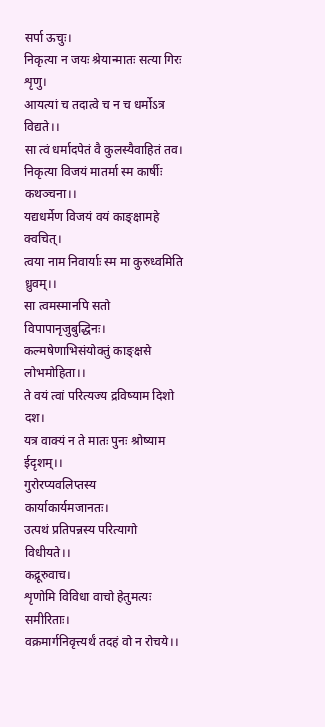सर्पा ऊचुः।
निकृत्या न जयः श्रेयान्मातः सत्या गिरः शृणु।
आयत्यां च तदात्वे च न च धर्मोऽत्र विद्यते।।
सा त्वं धर्मादपेतं वै कुलस्यैवाहितं तव।
निकृत्या विजयं मातर्मा स्म कार्षीः कथञ्चना।।
यद्यधर्मेण विजयं वयं काङ्क्षामहे क्वचित्।
त्वया नाम निवार्याः स्म मा कुरुध्वमिति ध्रुवम्।।
सा त्वमस्मानपि सतो विपापानृजुबुद्धिनः।
कल्मषेणाभिसंयोक्तुं काङ्क्षसे लोभमोहिता।।
ते वयं त्वां परित्यज्य द्रविष्याम दिशो दश।
यत्र वाक्यं न ते मातः पुनः श्रोष्याम ईदृशम्।।
गुरोरप्यवलिप्तस्य कार्याकार्यमजानतः।
उत्पथं प्रतिपन्नस्य परित्यागो विधीयते।।
कद्रूरुवाच।
शृणोमि विविधा वाचो हेतुमत्यः समीरिताः।
वक्रमार्गनिवृत्त्यर्थं तदहं वो न रोचये।।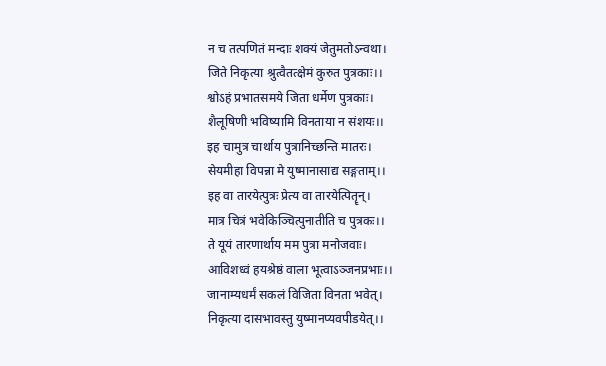न च तत्पणितं मन्दाः शक्यं जेतुमतोऽन्वथा।
जिते निकृत्या श्रुत्वैतत्क्षेमं कुरुत पुत्रकाः।।
श्वोऽहं प्रभातसमये जिता धर्मेण पुत्रकाः।
शैलूषिणी भविष्यामि विनताया न संशयः।।
इह चामुत्र चार्थाय पुत्रानिच्छन्ति मातरः।
सेयमीहा विपन्ना मे युष्मानासाद्य सङ्गताम्।।
इह वा तारयेत्पुत्रः प्रेत्य वा तारयेत्पितॄन्।
मात्र चित्रं भवेकिञ्चित्पुनातीति च पुत्रकः।।
ते यूयं तारणार्थाय मम पुत्रा मनोजवाः।
आविशध्वं हयश्रेष्ठं वाला भूत्वाऽञ्जनप्रभाः।।
जानाम्यधर्मं सकलं विजिता विनता भवेत्।
निकृत्या दासभावस्तु युष्मानप्यवपीडयेत्।।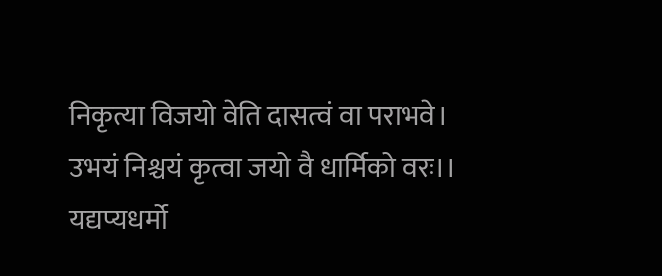निकृत्या विजयो वेति दासत्वं वा पराभवे।
उभयं निश्चयं कृत्वा जयो वै धार्मिको वरः।।
यद्यप्यधर्मो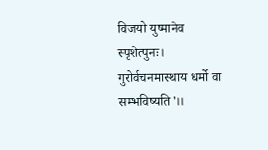विजयो युष्मानेव स्पृशेत्पुनः।
गुरोर्वचनमास्थाय धर्मो वा सम्भविष्यति'।।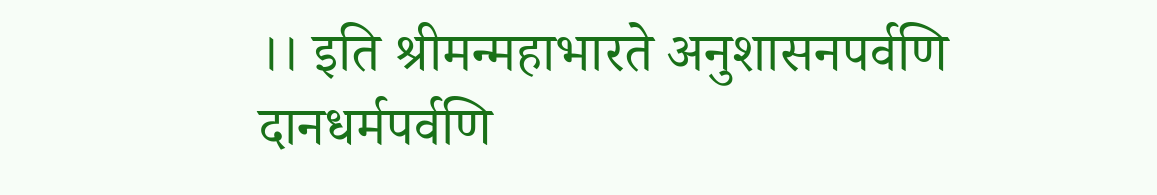।। इति श्रीमन्महाभारते अनुशासनपर्वणि
दानधर्मपर्वणि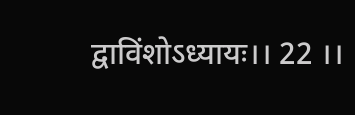द्वाविंशोऽध्यायः।। 22 ।।